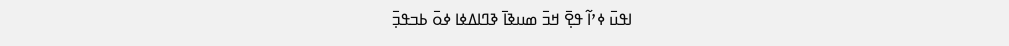ߊߟߎ߫ ߦߴߊ߬ ߟߐ߲߫ ߞߏ߫ ߘߎߢߊ߫ ߢߣߊߡߦߊ ߦߋ߫ ߕߏߟߏ߲߫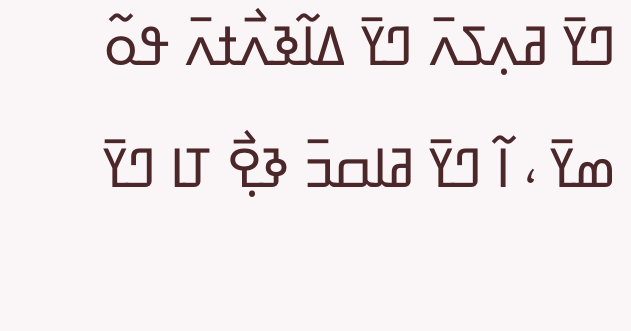ߣߌ߫ ߥߍ߲ߖߍ߫ ߣߌ߫ ߡߊ߬ߢߍ߯ߙߍ߫ ߟߋ߬ ߘߌ߫ ، ߊ߬ ߣߌ߫ ߥߊߛߏ߫ ߢߐ߲߯ ߠߊ ߣߌ߫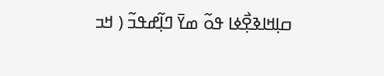ߛߊ߲ߞߊߢߐ߲߯ߦߊ ߟߋ߬ ߘߌ߫ ߣߊ߲߬ߝߟߏ߬ ( ߞߏ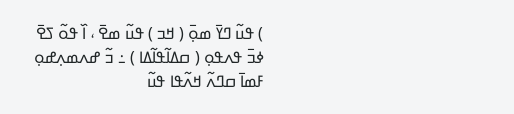) ߟߎ߬ ߣߌ߫ ߘߋ߲߫ ( ߞߏ ) ߟߎ߬ ߘߐ߫ ، ߊ߰ ߟߋ߬ ߖߐ߫ ߦߏ߫ ߟߍߟߋ߲ ( ߛߡߊ߬ߟߊ߬ߡߊ ) ߸ ߏ߬ ߝߍߘߍ߲ߝߋ߲ ߓߘߊ߫ ߛߣߍ߬ ߞߍ߬ߟߊ ߟߎ߬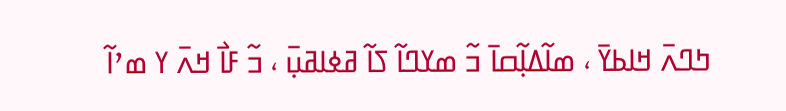ߤߣߍ߫ ߞߊߕߌ߫ ، ߘߊ߬ߡߊ߲߬ߛߊ߫ ߏ߬ ߘߌߣߊ߬ ߖߊ߬ ߥߦߊߥߎ߲߫ ، ߏ߬ ߓߊ߯ ߞߍ߫ ߌ ߘߴߊ߬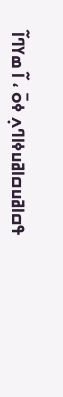ߟߛߊߥߎߛߊߥߎߦߊߣߍ߲ ߦߋ߫ ، ߊ߬ ߘߌߣߊ߬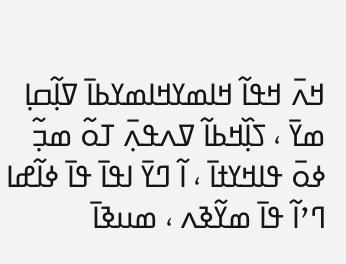ߞߍ߫ ߞߟߊ߬ ߞߊߘߌߞߊߘߌߕߊ߫ ߜߊ߲߬ߛߊ߲ ߘߌ߫ ، ߖߊ߲߰ߞߕߊ߬ ߜߍߟߍ߲߫ ߠߋ߬ ߘߏ߲߬ ߦߋ߫ ߟߊߞߌߙߊ߫ ، ߊ߬ ߣߌ߫ ߊߟߊ߫ ߟߊ߫ ߦߊ߬ߝߊ ߣߴߊ߬ ߟߊ߫ ߘߌ߬ߢߍ ، ߘߎߢߊ߫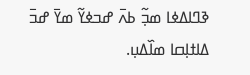ߢߣߊߡߦߊ ߘߏ߲߬ ߕߍ߫ ߝߏߦߌ߬ ߘߌ߫ ߝߏ߫ ߡߊߙߊ߲ߛߊ ߘߊ߰ߡߎ߲.